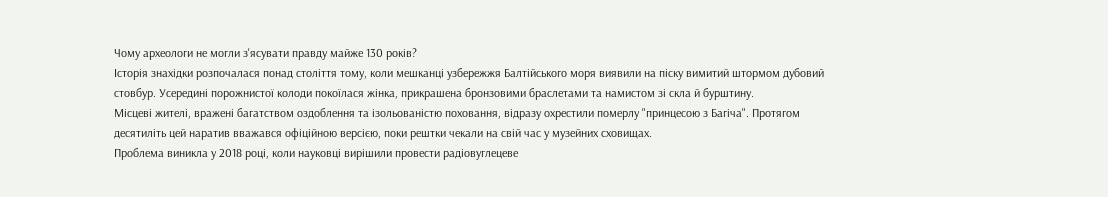Чому археологи не могли з'ясувати правду майже 130 років?
Історія знахідки розпочалася понад століття тому, коли мешканці узбережжя Балтійського моря виявили на піску вимитий штормом дубовий стовбур. Усередині порожнистої колоди покоїлася жінка, прикрашена бронзовими браслетами та намистом зі скла й бурштину.
Місцеві жителі, вражені багатством оздоблення та ізольованістю поховання, відразу охрестили померлу "принцесою з Багіча". Протягом десятиліть цей наратив вважався офіційною версією, поки рештки чекали на свій час у музейних сховищах.
Проблема виникла у 2018 році, коли науковці вирішили провести радіовуглецеве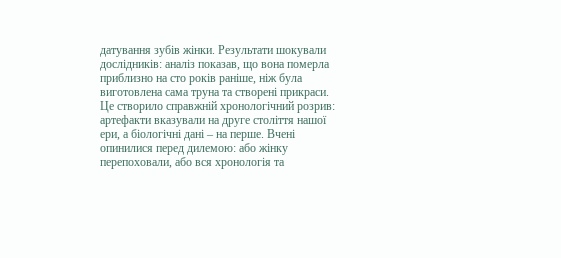датування зубів жінки. Результати шокували дослідників: аналіз показав, що вона померла приблизно на сто років раніше, ніж була виготовлена сама труна та створені прикраси.
Це створило справжній хронологічний розрив: артефакти вказували на друге століття нашої ери, а біологічні дані – на перше. Вчені опинилися перед дилемою: або жінку перепоховали, або вся хронологія та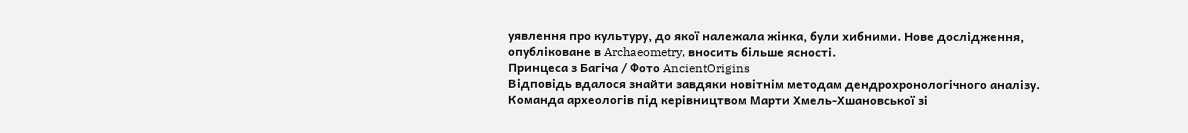уявлення про культуру, до якої належала жінка, були хибними. Нове дослідження, опубліковане в Archaeometry, вносить більше ясності.
Принцеса з Багіча / Фото AncientOrigins
Відповідь вдалося знайти завдяки новітнім методам дендрохронологічного аналізу. Команда археологів під керівництвом Марти Хмель-Хшановської зі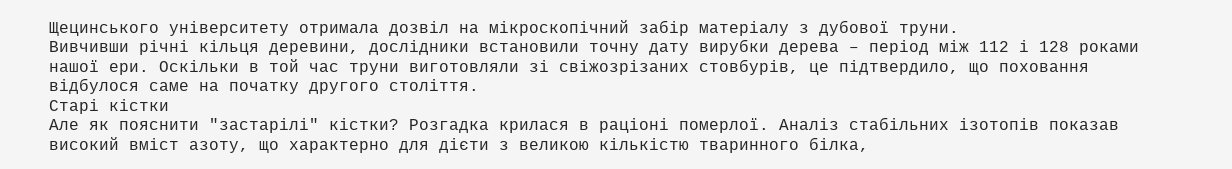Щецинського університету отримала дозвіл на мікроскопічний забір матеріалу з дубової труни.
Вивчивши річні кільця деревини, дослідники встановили точну дату вирубки дерева – період між 112 і 128 роками нашої ери. Оскільки в той час труни виготовляли зі свіжозрізаних стовбурів, це підтвердило, що поховання відбулося саме на початку другого століття.
Старі кістки
Але як пояснити "застарілі" кістки? Розгадка крилася в раціоні померлої. Аналіз стабільних ізотопів показав високий вміст азоту, що характерно для дієти з великою кількістю тваринного білка,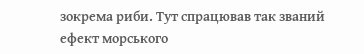зокрема риби. Тут спрацював так званий ефект морського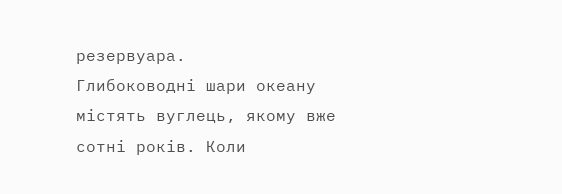резервуара.
Глибоководні шари океану містять вуглець, якому вже сотні років. Коли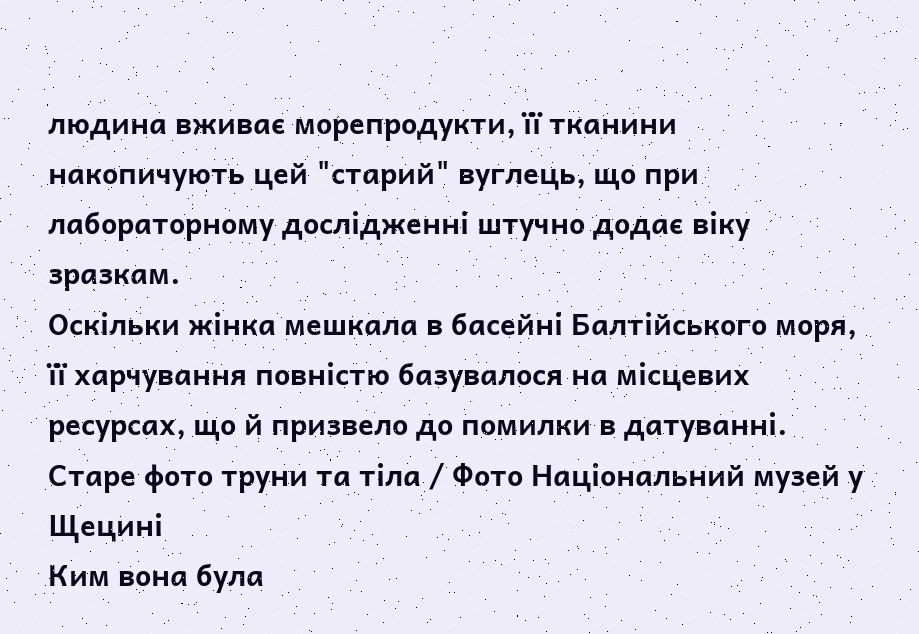людина вживає морепродукти, її тканини накопичують цей "старий" вуглець, що при лабораторному дослідженні штучно додає віку зразкам.
Оскільки жінка мешкала в басейні Балтійського моря, її харчування повністю базувалося на місцевих ресурсах, що й призвело до помилки в датуванні.
Старе фото труни та тіла / Фото Національний музей у Щецині
Ким вона була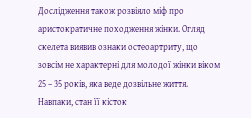Дослідження також розвіяло міф про аристократичне походження жінки. Огляд скелета виявив ознаки остеоартриту, що зовсім не характерні для молодої жінки віком 25 – 35 років, яка веде дозвільне життя. Навпаки, стан її кісток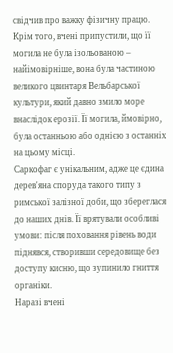свідчив про важку фізичну працю.
Крім того, вчені припустили, що її могила не була ізольованою – найімовірніше, вона була частиною великого цвинтаря Вельбарської культури, який давно змило море внаслідок ерозії. Її могила, ймовірно, була останньою або однією з останніх на цьому місці.
Саркофаг є унікальним, адже це єдина дерев'яна споруда такого типу з римської залізної доби, що збереглася до наших днів. Її врятували особливі умови: після поховання рівень води піднявся, створивши середовище без доступу кисню, що зупинило гниття органіки.
Наразі вчені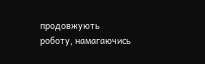продовжують роботу, намагаючись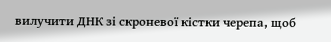вилучити ДНК зі скроневої кістки черепа, щоб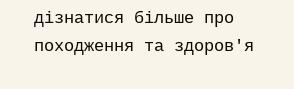дізнатися більше про походження та здоров'я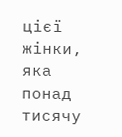цієї жінки, яка понад тисячу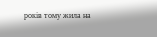років тому жила на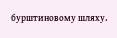бурштиновому шляху.